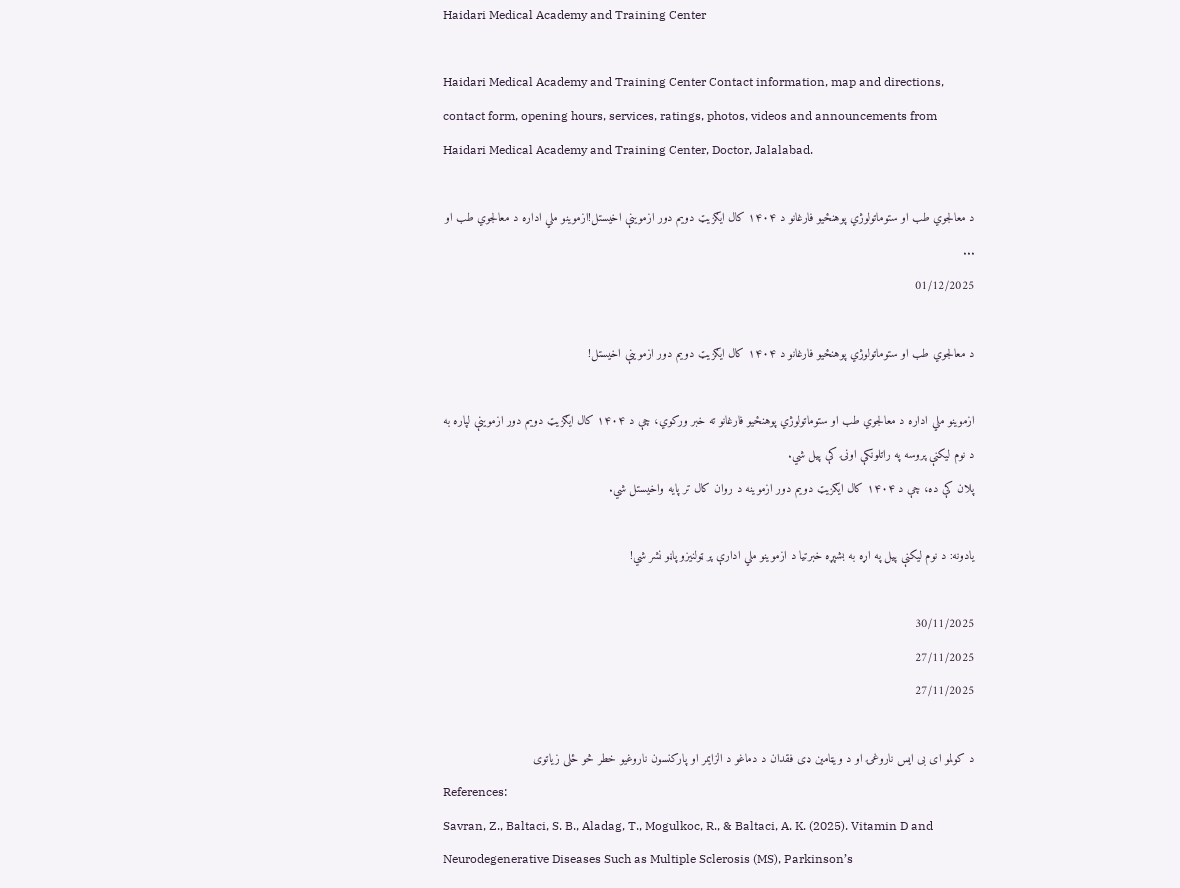Haidari Medical Academy and Training Center

Haidari Medical Academy and Training Center Contact information, map and directions, contact form, opening hours, services, ratings, photos, videos and announcements from Haidari Medical Academy and Training Center, Doctor, Jalalabad.

د معالجوي طب او ستوماتولوژي پوهنځیو فارغانو د ۱۴۰۴ کال ایګزیټ دویم دور ازموینې اخیستل!ازموینو ملي اداره د معالجوي طب او ...
01/12/2025

د معالجوي طب او ستوماتولوژي پوهنځیو فارغانو د ۱۴۰۴ کال ایګزیټ دویم دور ازموینې اخیستل!

ازموینو ملي اداره د معالجوي طب او ستوماتولوژي پوهنځيو فارغانو ته خبر ورکوي، چې د ۱۴۰۴ کال ایګزیټ دویم دور ازموینې لپاره به د نوم لیکنې پروسه په راتلونکې اونۍ کې پیل شي.
پلان کې ده، چې د ۱۴۰۴ کال ایګزیټ دویم دور ازموینه د روان کال تر پایه واخیستل شي.

یادونه: د نوم لیکنې پیل په اړه به بشپړه خبرتیا د ازموینو ملي ادارې پر ټولنیزو پاڼو نشر شي!

30/11/2025
27/11/2025
27/11/2025

د کولمو ای بی ایس ناروغۍ او د ویټامین ډی فقدان د دماغو د الزایمر او پارکنسون ناروغیو خطر څو ځلی زیاتوی
References:
Savran, Z., Baltaci, S. B., Aladag, T., Mogulkoc, R., & Baltaci, A. K. (2025). Vitamin D and Neurodegenerative Diseases Such as Multiple Sclerosis (MS), Parkinson’s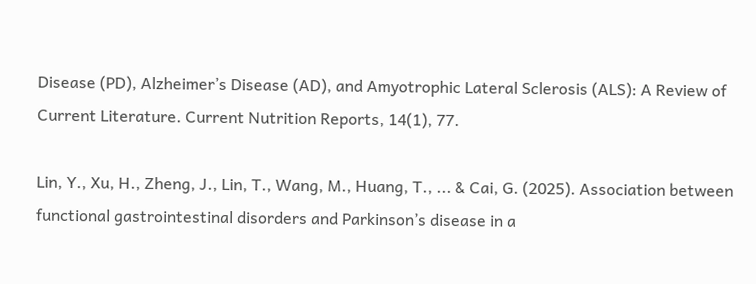Disease (PD), Alzheimer’s Disease (AD), and Amyotrophic Lateral Sclerosis (ALS): A Review of Current Literature. Current Nutrition Reports, 14(1), 77.

Lin, Y., Xu, H., Zheng, J., Lin, T., Wang, M., Huang, T., ... & Cai, G. (2025). Association between functional gastrointestinal disorders and Parkinson’s disease in a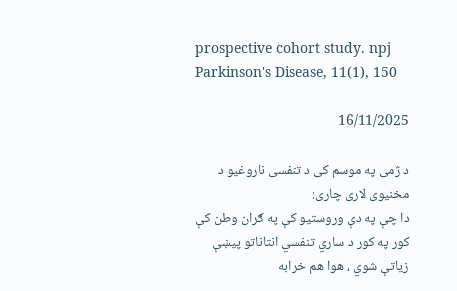prospective cohort study. npj Parkinson's Disease, 11(1), 150

16/11/2025

د ژمی په موسم کی د تنفسی ناروغیو د مخنیوی لاری چاری:
دا چې په دې وروستیو کې په ګران وطن کې کور په کور د ساري تنفسي انتاناتو پیښې زیاتې شوي ، هوا هم خرابه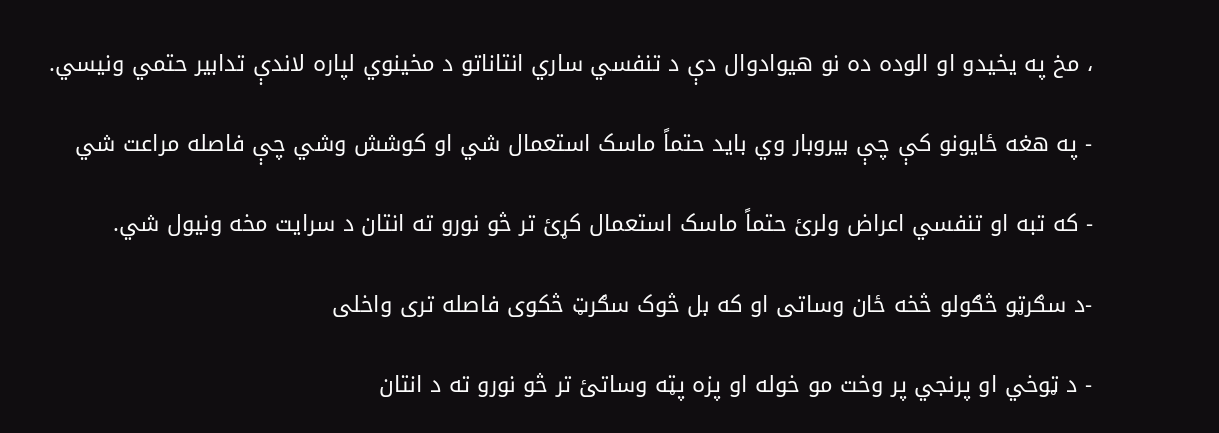، مخ په یخیدو او الوده ده نو هیوادوال دې د تنفسي ساري انتاناتو د مخینوي لپاره لاندې تدابیر حتمي ونیسي.

- په هغه ځایونو کې چې بیروبار وي باید حتماً ماسک استعمال شي او کوشش وشي چې فاصله مراعت شي

- که تبه او تنفسي اعراض ولرئ حتماً ماسک استعمال کړئ تر څو نورو ته انتان د سرایت مخه ونیول شي.

-د سګرټو څګولو څخه ځان وساتی او که بل څوک سګرټ څکوی فاصله تری واخلی

- د ټوخي او پرنجي پر وخت مو خوله او پزه پټه وساتئ تر څو نورو ته د انتان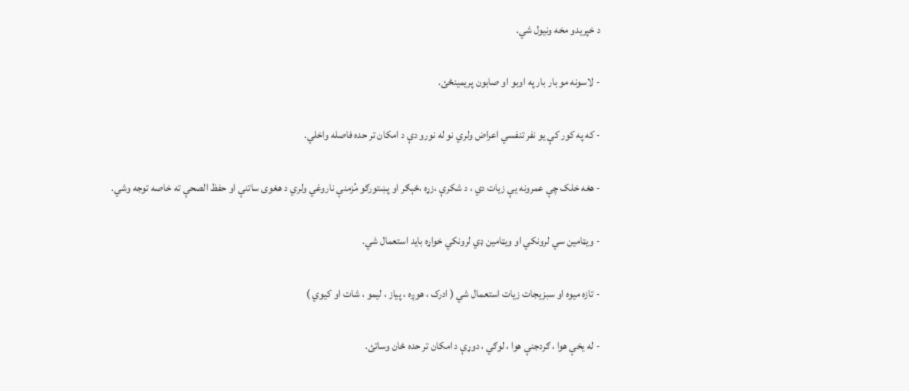د خپریدو مخه ونیول شي.

- لاسونه مو بار بار په اوبو او صابون پریمینځئ.

- که په کور کې یو نفر تنفسي اعراض ولري نو له نورو دې د امکان تر حده فاصله واخلي.

- هغه خلک چې عمرونه یې زیات دي ، د شکرې ،زړه ،ځېګر او پښتورګو مُزمنې ناروغي ولري د هغوی ساتنې او حفظ الصحې ته خاصه توجه وشي.

- ویټامین سي لرونکي او ویټامین ډي لرونکي خواړه باید استعمال شي.

- تازه میوه او سبزیجات زیات استعمال شي ( ادرک ، هوږه ، پیاز ، لیمو ، شات او کیوي )

- له یخې هوا ، ګردجنې هوا ، لوګي ، دوړې د امکان تر حده ځان وساتئ.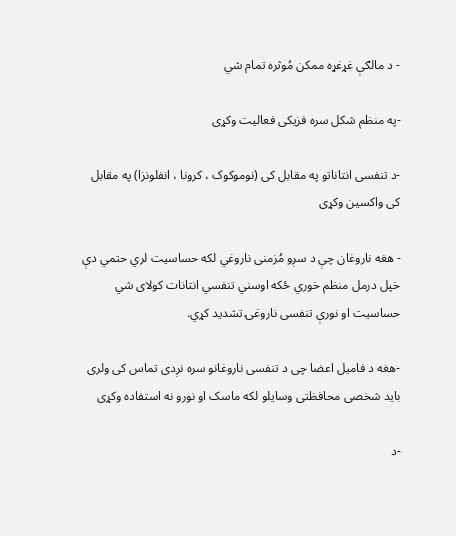- د مالګې غړغړه ممکن مُوثره تمام شي

-په منظم شکل سره فزیکی فعالیت وکړی

-د تنفسی انتاناتو په مقابل کی (نوموکوک ، کرونا ، انفلونزا) په مقابل کی واکسین وکړی

- هغه ناروغان چې د سږو مُزمنی ناروغي لکه حساسیت لري حتمي دې خپل درمل منظم خوري ځکه اوسني تنفسي انتانات کولای شي حساسیت او نورې تنفسی ناروغۍ تشدید کړي.

-هغه د فامیل اعضا چی د تنفسی ناروغانو سره نږدی تماس کی ولری باید شخصی محافظتی وسایلو لکه ماسک او نورو نه استفاده وکړی

-د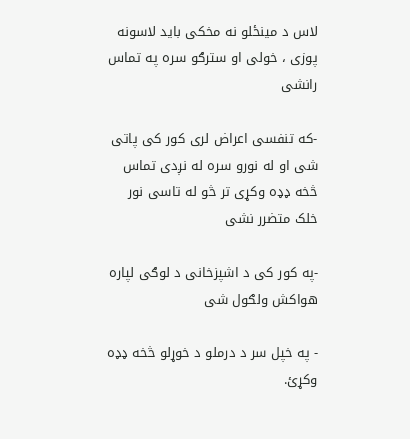لاس د مینځلو نه مخکی باید لاسونه پوزی ، خولی او سترګو سره په تماس رانشی

-که تنفسی اعراض لری کور کی پاتی شی او له نورو سره له نږدی تماس څخه ډډه وکړی تر څو له تاسی نور خلک متضرر نشی

-په کور کی د اشپزخانی د لوګی لپاره هواکش ولګول شی

- په خپل سر د درملو د خوړلو څخه ډډه وکړئ.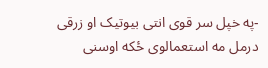-په خپل سر قوی انتی بیوتیک او زرقی درمل مه استعمالوی ځکه اوسنی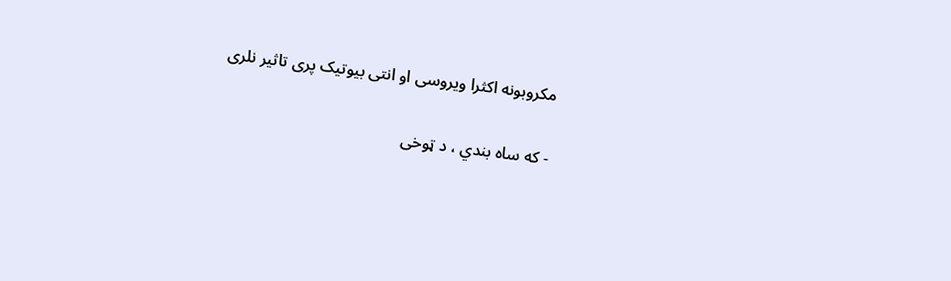مکروبونه اکثرا ویروسی او انتی بیوتیک پری تاثیر نلری

- که ساه بندي ، د ټوخی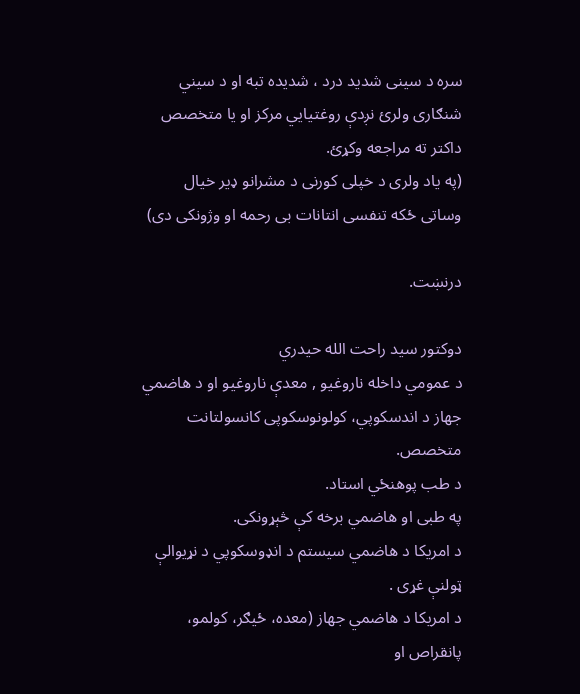سره د سینی شدید درد ، شدیده تبه او د سیني شنګاری ولرئ نږدې روغتیايي مرکز او یا متخصص داکتر ته مراجعه وکړئ.
(په یاد ولری د خپلی کورنی د مشرانو ډیر خیال وساتی ځکه تنفسی انتانات بی رحمه او وژونکی دی)

درنښت.

دوکتور سید راحت الله حیدري
د عمومي داخله ناروغیو , معدې ناروغیو او د هاضمي جهاز د اندسکوپي، کولونوسکوپی کانسولتانت متخصص.
د طب پوهنځي استاد.
په طبی او هاضمي برخه کې څېړونکی.
د امريکا د هاضمي سیستم د انډوسکوپي د نړیوالې ټولنې غړی .
د امریکا د هاضمي جهاز (معده، ځيګر، کولمو، پانقراص او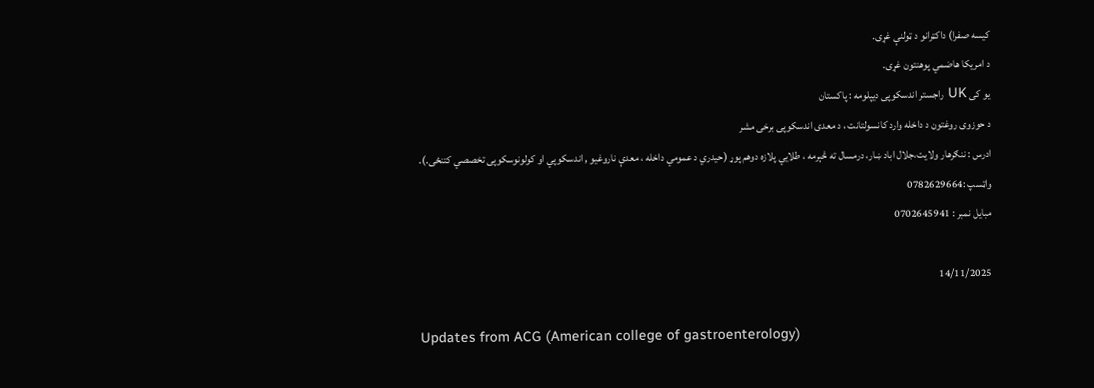کیسه صفرا) داکټرانو د ټولنې غړی.
د امریکا هاضمي پوهنتون غړی.
یو کی UK راجستر اندسکوپی دیپلومه : پاکستان
د حوزوی روغتون د داخله وارد کانسولتانت ، د معدی اندسکوپی برخی مشر
ادرس : ننګرهار ولایت،جلال اباد ښار، درمسال ته څېرمه ، طلایي پلازه دوهم پوړ (حیدري د عمومي داخله ، معدې ناروغیو , اندسکوپي او کولونوسکوپی تخصصي کتنځی.).
واټسپ :0782629664
مبایل نمبر : 0702645941

14/11/2025

Updates from ACG (American college of gastroenterology)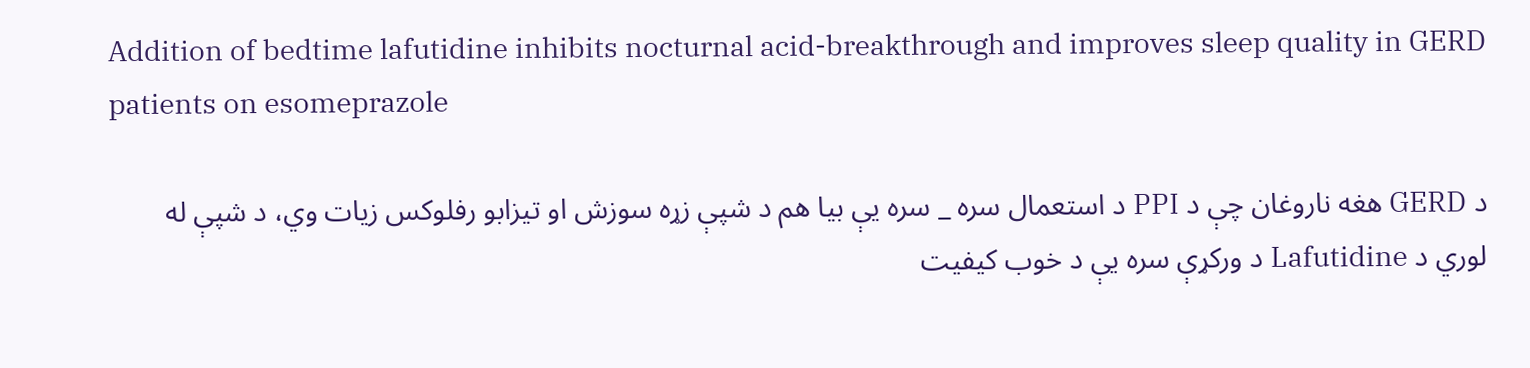Addition of bedtime lafutidine inhibits nocturnal acid-breakthrough and improves sleep quality in GERD patients on esomeprazole

د GERD هغه ناروغان چې د PPI د استعمال سره _ سره یې بیا هم د شپې زړه سوزش او تیزابو رفلوکس زیات وي، د شپې له لوري د Lafutidine د ورکړې سره یې د خوب کیفیت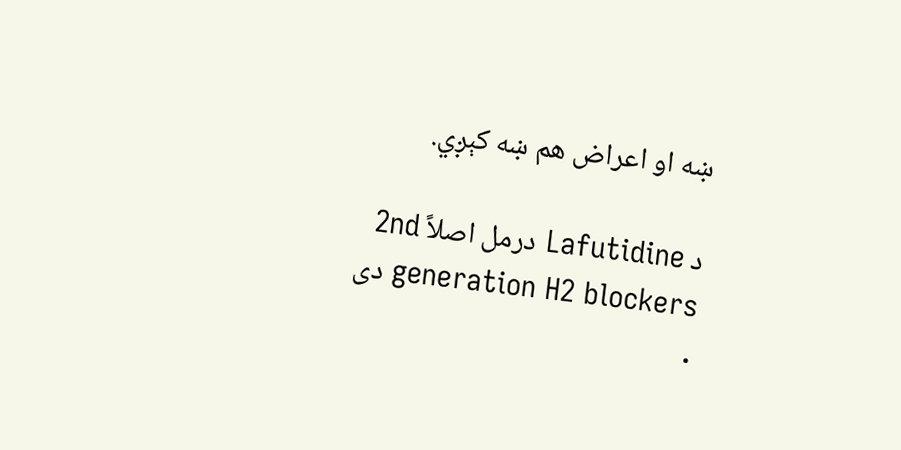ښه او اعراض هم ښه کېږي.

د Lafutidine درمل اصلاً 2nd generation H2 blockers دی .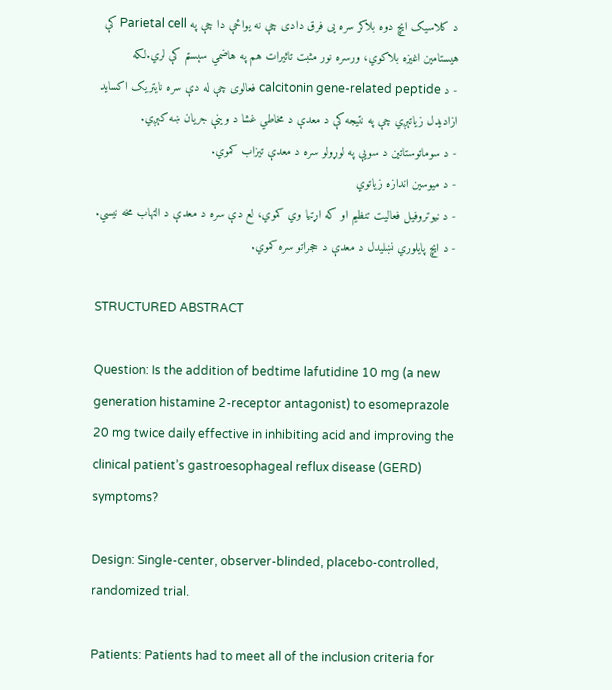د کلاسیک ایچ دوه بلاکر سره یی فرق دادی چې نه یواځې دا چې په Parietal cell کې هیستامین اغیزه بلاکوي، ورسره نور مثبت تاثیرات هم په هاضمي سېستم کې لري.لکه
- د calcitonin gene-related peptide فعالوی چې له دې سره نایتریک اکساید ازادیدل زیاتېږي چې په نتیجه کې د معدې د مخاطي غشا د وینې جریان ښه کېږي.
- د سوماتوستاتین د سویې په لوړولو سره د معدې تیزاب کموي.
- د میوسین اندازه زیاتوي
- د نیوتروفیل فعالیت تنظیم او که اړتیا وي کموي، لع دې سره د معدې د التهاب مخه نیسي.
- د ایچ پایلوري نښلیدل د معدې د حجراتو سره کموي.

STRUCTURED ABSTRACT

Question: Is the addition of bedtime lafutidine 10 mg (a new generation histamine 2-receptor antagonist) to esomeprazole 20 mg twice daily effective in inhibiting acid and improving the clinical patient’s gastroesophageal reflux disease (GERD) symptoms?

Design: Single-center, observer-blinded, placebo-controlled, randomized trial.

Patients: Patients had to meet all of the inclusion criteria for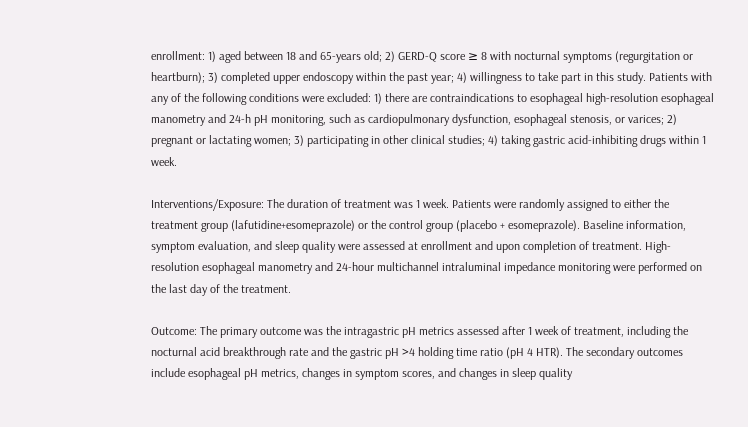enrollment: 1) aged between 18 and 65-years old; 2) GERD-Q score ≥ 8 with nocturnal symptoms (regurgitation or heartburn); 3) completed upper endoscopy within the past year; 4) willingness to take part in this study. Patients with any of the following conditions were excluded: 1) there are contraindications to esophageal high-resolution esophageal manometry and 24-h pH monitoring, such as cardiopulmonary dysfunction, esophageal stenosis, or varices; 2) pregnant or lactating women; 3) participating in other clinical studies; 4) taking gastric acid-inhibiting drugs within 1 week.

Interventions/Exposure: The duration of treatment was 1 week. Patients were randomly assigned to either the treatment group (lafutidine+esomeprazole) or the control group (placebo + esomeprazole). Baseline information, symptom evaluation, and sleep quality were assessed at enrollment and upon completion of treatment. High-resolution esophageal manometry and 24-hour multichannel intraluminal impedance monitoring were performed on the last day of the treatment.

Outcome: The primary outcome was the intragastric pH metrics assessed after 1 week of treatment, including the nocturnal acid breakthrough rate and the gastric pH >4 holding time ratio (pH 4 HTR). The secondary outcomes include esophageal pH metrics, changes in symptom scores, and changes in sleep quality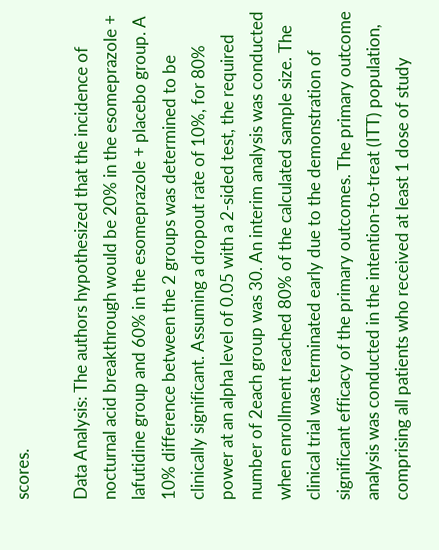scores.

Data Analysis: The authors hypothesized that the incidence of nocturnal acid breakthrough would be 20% in the esomeprazole + lafutidine group and 60% in the esomeprazole + placebo group. A 10% difference between the 2 groups was determined to be clinically significant. Assuming a dropout rate of 10%, for 80% power at an alpha level of 0.05 with a 2-sided test, the required number of 2each group was 30. An interim analysis was conducted when enrollment reached 80% of the calculated sample size. The clinical trial was terminated early due to the demonstration of significant efficacy of the primary outcomes. The primary outcome analysis was conducted in the intention-to-treat (ITT) population, comprising all patients who received at least 1 dose of study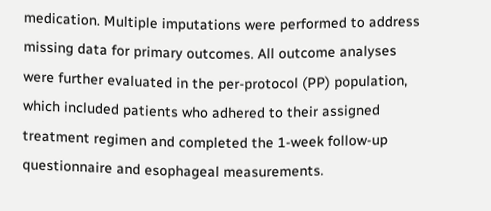medication. Multiple imputations were performed to address missing data for primary outcomes. All outcome analyses were further evaluated in the per-protocol (PP) population, which included patients who adhered to their assigned treatment regimen and completed the 1-week follow-up questionnaire and esophageal measurements.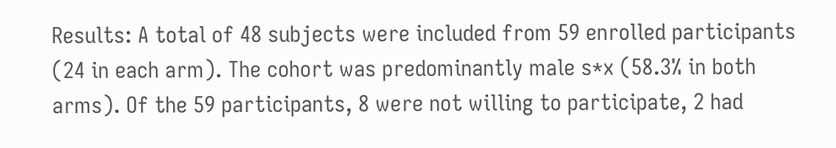Results: A total of 48 subjects were included from 59 enrolled participants (24 in each arm). The cohort was predominantly male s*x (58.3% in both arms). Of the 59 participants, 8 were not willing to participate, 2 had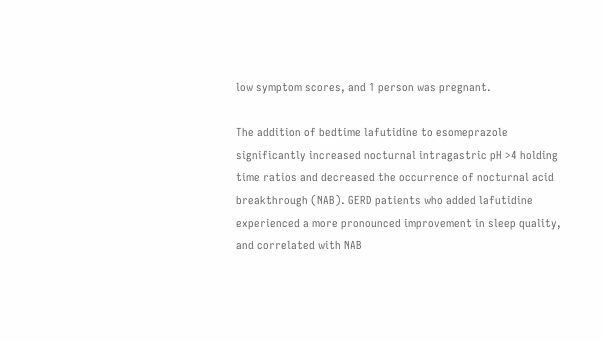low symptom scores, and 1 person was pregnant.

The addition of bedtime lafutidine to esomeprazole significantly increased nocturnal intragastric pH >4 holding time ratios and decreased the occurrence of nocturnal acid breakthrough (NAB). GERD patients who added lafutidine experienced a more pronounced improvement in sleep quality, and correlated with NAB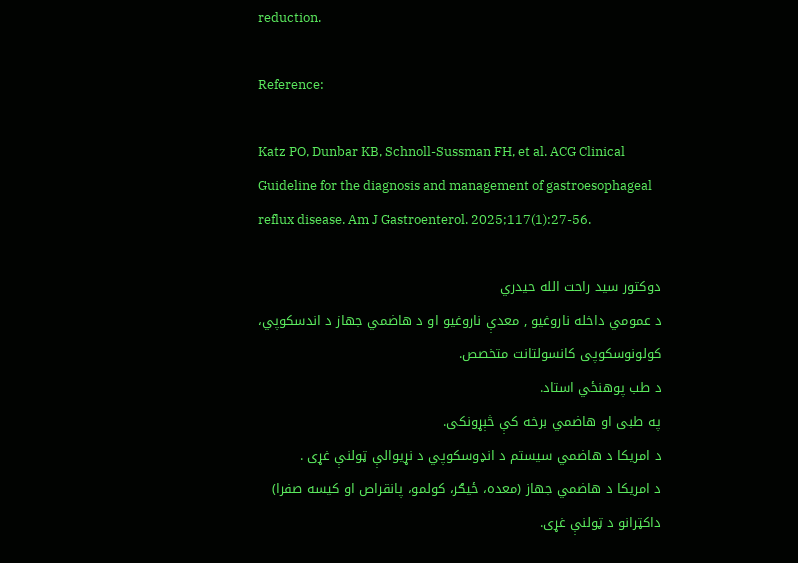reduction.

Reference:

Katz PO, Dunbar KB, Schnoll-Sussman FH, et al. ACG Clinical Guideline for the diagnosis and management of gastroesophageal reflux disease. Am J Gastroenterol. 2025;117(1):27-56.

دوکتور سید راحت الله حیدري
د عمومي داخله ناروغیو , معدې ناروغیو او د هاضمي جهاز د اندسکوپي، کولونوسکوپی کانسولتانت متخصص.
د طب پوهنځي استاد.
په طبی او هاضمي برخه کې څېړونکی.
د امريکا د هاضمي سیستم د انډوسکوپي د نړیوالې ټولنې غړی .
د امریکا د هاضمي جهاز (معده، ځيګر، کولمو، پانقراص او کیسه صفرا) داکټرانو د ټولنې غړی.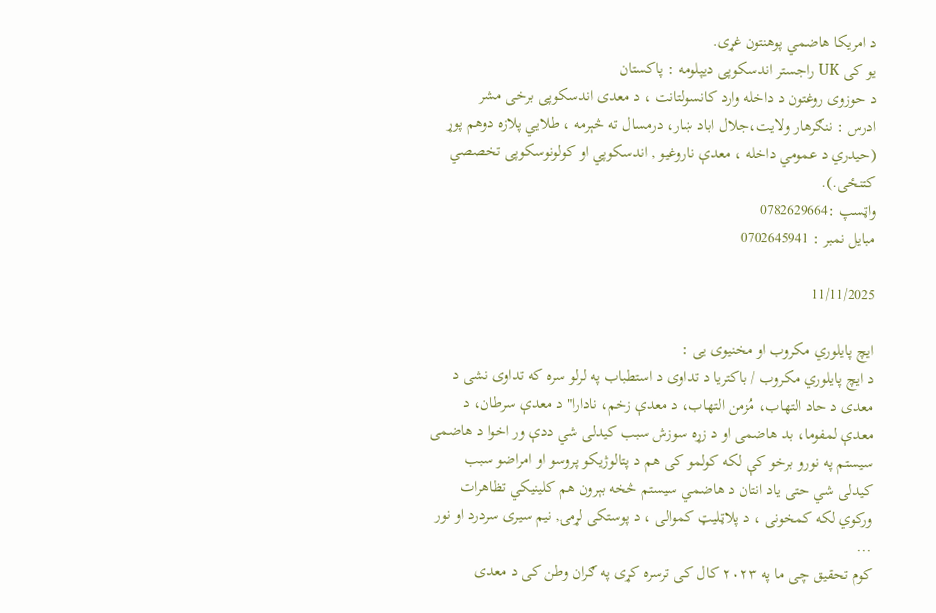د امریکا هاضمي پوهنتون غړی.
یو کی UK راجستر اندسکوپی دیپلومه : پاکستان
د حوزوی روغتون د داخله وارد کانسولتانت ، د معدی اندسکوپی برخی مشر
ادرس : ننګرهار ولایت،جلال اباد ښار، درمسال ته څېرمه ، طلایي پلازه دوهم پوړ (حیدري د عمومي داخله ، معدې ناروغیو , اندسکوپي او کولونوسکوپی تخصصي کتنځی.).
واټسپ :0782629664
مبایل نمبر : 0702645941

11/11/2025

ايچ پایلوري مکروب او مخنیوی یی :
د ايچ پایلوري مکروب / باکتریا د تداوی د استطباب په لرلو سره که تداوی نشی د معدی د حاد التهاب، مُزمن التهاب، د معدې زخم، نادارا" د معدې سرطان، د معدې لمفوما، بد هاضمی او د زړه سوزش سبب کیدلی شي ددې ور اخوا د هاضمی سیستم په نورو برخو کې لکه کولمو کی هم د پتالوژیکو پروسو او امراضو سبب کیدلی شي حتی یاد انتان د هاضمي سیستم څخه بېرون هم کلینیکي تظاهرات ورکوي لکه کمخونی ، د پلاټلیټ کموالی ، د پوستکی لړمۍ, نیم سیری سردرد او نور ...
کوم تحقیق چی ما په ۲۰۲۳ کال کی ترسره کړی په ګران وطن کی د معدی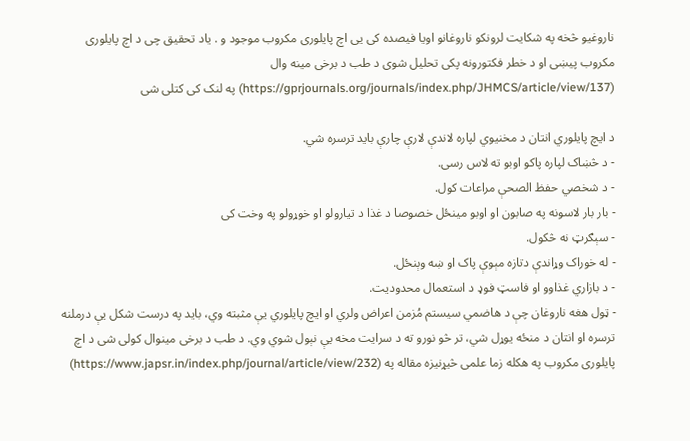ناروغیو څخه په شکایت لرونکو ناروغانو اویا فیصده کی یی اچ پایلوری مکروب موجود و . یاد تحقیق چی د اچ پایلوری مکروب پیښی او د خطر فکتورونه پکی تحلیل شوی د طب د برخی مینه وال (https://gprjournals.org/journals/index.php/JHMCS/article/view/137) په لنک کی کتلی شی

د ایچ پایلوري انتان د مخنیوي لپاره لاندې لارې چارې باید ترسره شي.
- د څښاک لپاره پاکو اوبو ته لاس رسی.
- د شخصي حفظ الصحې مراعات کول.
- بار بار لاسونه په صابون او اوبو مینځل خصوصا د غذا د تیارولو او خوړولو په وخت کی
- سېګرټ نه څکول.
- له خوراک وړاندې دتازه مېوې پاک او ښه وېنځل.
- د بازاري غذاوو او فاسټ فوډ د استعمال محدودیت.
- ټول هغه ناروغان چې د هاضمي سیستم مُزمن اعراض ولري او ایچ پایلوري یې مثبته وي، باید په درست شکل یې درملنه ترسره او انتان د منځه یوړل شي، تر څو نورو ته د سرایت مخه یې نېول شوي وي. د طب د برخی مینوال کولی شی د اچ پایلوری مکروب په هکله زما علمی څیړنیزه مقاله په (https://www.japsr.in/index.php/journal/article/view/232)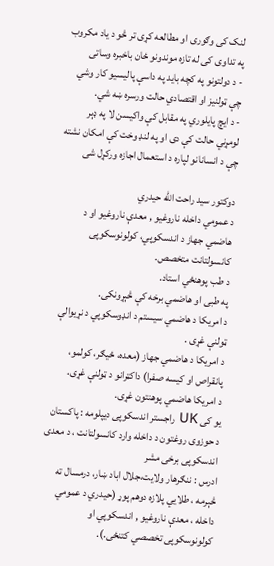لنک کی وګوری او مطالعه کړی تر څو د یاد مکروب په تداوی کی له تازه موندونو ځان باخبره وساتی
- د دولتونو په کچه باید په داسې پالیسیو کار وشي چې ټولنیز او اقتصادي حالت ورسره ښه شي.
- د ایچ پایلوري په مقابل کې واکیسن لا په ډېر لومړني حالت کې دی او په لنډ وخت کې امکان نشته چې د انسانانو لپاره د استعمال اجازه ورکړل شی

دوکتور سید راحت الله حیدري
د عمومي داخله ناروغیو , معدې ناروغیو او د هاضمي جهاز د اندسکوپي، کولونوسکوپی کانسولتانت متخصص.
د طب پوهنځي استاد.
په طبی او هاضمي برخه کې څېړونکی.
د امريکا د هاضمي سیستم د انډوسکوپي د نړیوالې ټولنې غړی .
د امریکا د هاضمي جهاز (معده، ځيګر، کولمو، پانقراص او کیسه صفرا) داکټرانو د ټولنې غړی.
د امریکا هاضمي پوهنتون غړی.
یو کی UK راجستر اندسکوپی دیپلومه : پاکستان
د حوزوی روغتون د داخله وارد کانسولتانت ، د معدی اندسکوپی برخی مشر
ادرس : ننګرهار ولایت،جلال اباد ښار، درمسال ته څېرمه ، طلایي پلازه دوهم پوړ (حیدري د عمومي داخله ، معدې ناروغیو , اندسکوپي او کولونوسکوپی تخصصي کتنځی.).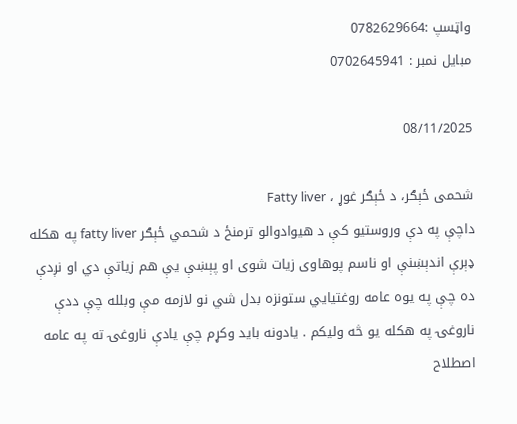واټسپ :0782629664
مبایل نمبر : 0702645941

08/11/2025

شحمی ځېګر، د ځېګر غوړ ، Fatty liver
داچې په دې وروستیو کې د هیوادوالو ترمنځ د شحمي ځېګر fatty liver په هکله ډېرې اندېښنې او ناسم پوهاوی زیات شوی او پېښې یې هم زیاتې دي او نږدې ده چې په یوه عامه روغتیايي ستونزه بدل شي نو لازمه مې وبلله چې ددې ناروغۍ په هکله یو څه ولیکم . یادونه باید وکړم چې یادې ناروغۍ ته په عامه اصطلاح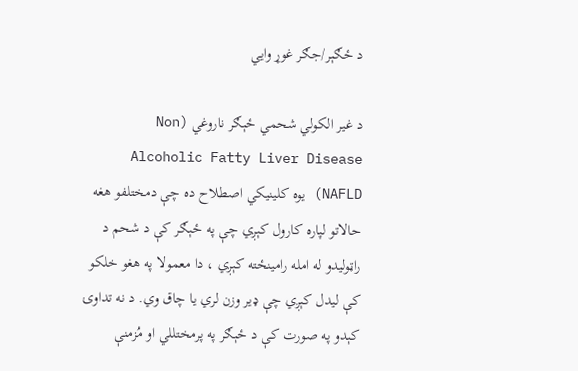د ځګېر/جګر غوړ وایي

د غیر الکولي شحمي ځېګر ناروغي (Non Alcoholic Fatty Liver Disease NAFLD) یوه کلینيکي اصطلاح ده چې دمختلفو هغه حالاتو لپاره کارول کېږي چې په ځېګر کې د شحم د راټولیدو له امله رامینځته کېږي ، دا معمولا په هغو خلکو کې لیدل کېږي چې ډیر وزن لري یا چاق وي. د نه تداوۍ کېدو په صورت کې د ځېګر په پرمختللي او مُزمنې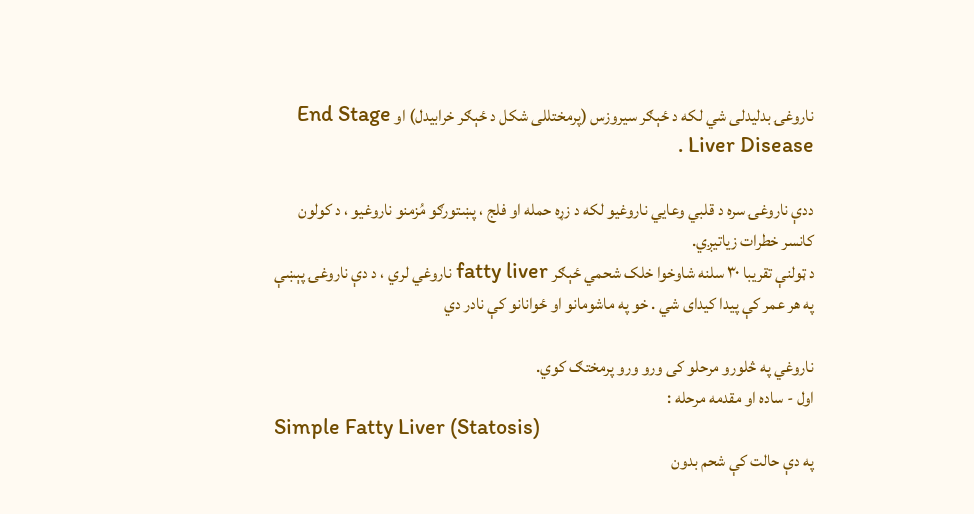ناروغۍ بدلیدلی شي لکه د ځېګر سیروزس (پرمختللی شکل د ځېګر خرابیدل) او End Stage Liver Disease .

ددې ناروغۍ سره د قلبي وعايي ناروغیو لکه د زړه حمله او فلج ، پښتورګو مُزمنو ناروغیو ، د کولون کانسر خطرات زیاتیږي.
د ټولنې تقریبا ۳۰ سلنه شاوخوا خلک شحمي ځېګر fatty liver ناروغي لري ، د دې ناروغۍ پېښې په هر عمر کې پیدا کیدای شي . خو په ماشومانو او ځوانانو کې نادر دي

ناروغي په څلورو مرحلو کی ورو ورو پرمختګ کوي.
اول - ساده او مقدمه مرحله :
Simple Fatty Liver (Statosis)
په دې حالت کې شحم بدون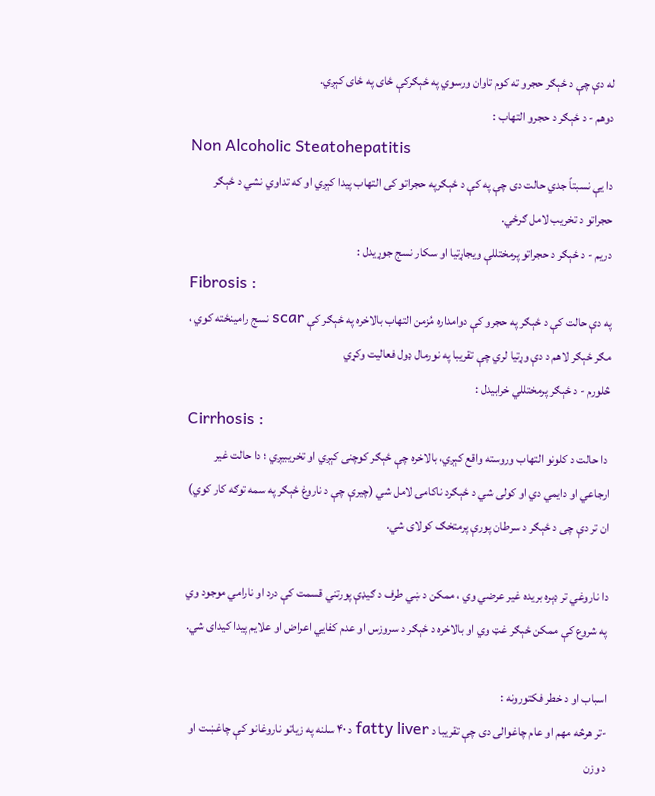له دې چې د ځېګر حجرو ته کوم تاوان ورسوي په ځېګرکې ځای په ځای کېږي.
دوهم - د ځېګر د حجرو التهاب :
Non Alcoholic Steatohepatitis
دا یې نسبتاً جدي حالت دی چې په کې د ځېګرپه حجراتو کی التهاب پیدا کېږي او که تداوي نشي د ځېګر حجراتو د تخریب لامل ګرځي.
دریم - د ځېګر د حجراتو پرمختللې ویجاړتیا او سکار نسج جوړیدل :
Fibrosis :
په دې حالت کې د ځېګر په حجرو کې دوامداره مُزمن التهاب بالاخره په ځېګر کې scar نسج رامینځته کوي ، مګر ځېګر لاهم د دې وړتیا لري چې تقریبا په نورمال ډول فعالیت وکړي
څلورم - د ځېګر پرمختللي خرابیدل :
Cirrhosis :
 دا حالت د کلونو التهاب وروسته واقع کېږي، بالاخره چې ځېګر کوچنی کېږي او تخریبیږي ؛ دا حالت غیر ارجاعي او دایمي دي او کولی شي د ځېګرد ناکامۍ لامل شي (چیرې چې د ناروغ ځېګر په سمه توګه کار کوي) ان تر دې چی د ځېګر د سرطان پورې پرمتخګ کولای شي.

دا ناروغي تر ډېره بریده غیر عرضي وي ، ممکن د ښي طرف د ګیډې پورتني قسمت کې درد او نارامي موجود وي په شروع کې ممکن ځېګر غټ وي او بالاخره د ځېګر د سروزس او عدم کفايي اعراض او علایم پیدا کیدای شي.

اسباب او د خطر فکتورونه :
-تر هرڅه مهم او عام چاغوالی دی چې تقریبا د fatty liver د ۴۰ سلنه په زیاتو ناروغانو کې چاغښت او د وزن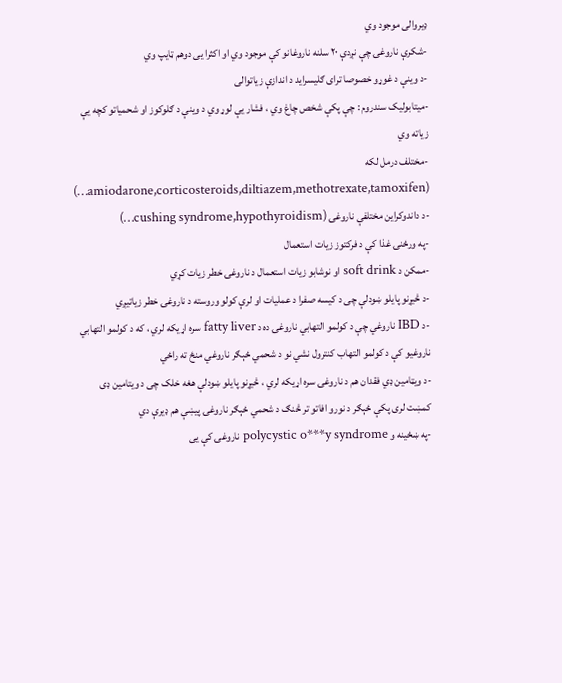ډیروالی موجود وي
-شکرې ناروغۍ چې نږدې ۲۰ سلنه ناروغانو کې موجود وي او اکثرا یی دوهم ټایپ وي
-د وینې د غوړو خصوصا ترای ګلیسراید د اندازې زیاتوالی
-میتابولیک سندروم : چې پکې شخص چاغ وي ، فشار یې لوړ وي د وینې د ګلوکوز او شحمیاتو کچه یې زیاته وي
-مختلف درمل لکه (amiodarone,corticosteroids,diltiazem,methotrexate,tamoxifen…)
-د داندوکراین مختلفې ناروغۍ (cushing syndrome,hypothyroidism…)
-په ورځنۍ غذا کې د فرکتوز زیات استعمال
-ممکن د soft drink او نوشابو زیات استعمال د ناروغۍ خطر زیات کړي
-د څیړنو پایلو ښودلې چی د کیسه صفرا د عملیات او لرې کولو وروسته د ناروغۍ خطر زیاتیږي
-د IBD ناروغي چې د کولمو التهابي ناروغۍ ده د fatty liver سره اړیکه لري ، که د کولمو التهابي ناروغیو کې د کولمو التهاب کنترول نشي نو د شحمي ځېګر ناروغي منځ ته راځي
-د ویټامین ډي فقدان هم د ناروغۍ سره اړیکه لري ، څیړنو پایلو ښودلې هغه خلک چی د ویتامین ډی کمښت لری پکې ځېګر د نورو افاتو تر څنګ د شحمي ځېګر ناروغۍ پیښې هم ډیرې دي
-په ښځینه و polycystic o***y syndrome ناروغۍ کې یی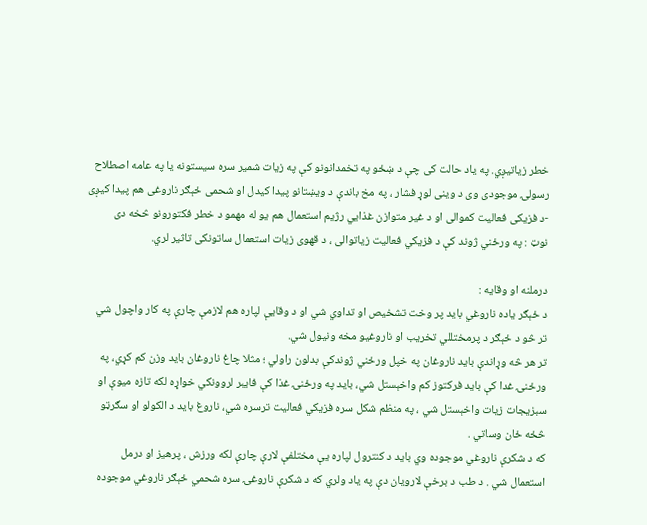خطر زیاتیږي. په یاد حالت کی چې د ښځو په تخمدانونو کې په زیات شمیر سره سیستونه یا په عامه اصطلاح رسولۍ موجودی وی د وینی لوړ فشار ، په مخ باندې د ویښتانو پیدا کیدل او شحمی ځېګر ناروغی هم پیدا کیږی
-د فزیکی فعالیت کموالی او د غیر متوازن غذایي رژیم استعمال هم یو له مهمو د خطر فکتورونو څخه دی
نوټ : په ورځني ژوند کې د فزیکي فعالیت زیاتوالی ، د قهوی زیات استعمال ساتونکی تاثیر لري.

درملنه او وقایه :
د ځېګر یاده ناروغي باید پر وخت تشخیص او تداوي شي او د وقایې لپاره هم لازمې چارې په کار واچول شي تر څو د ځېګر د پرمختللي تخریب او ناروغیو مخه ونیول شي.
تر هر څه وړاندې باید ناروغان په خپل ورځني ژوندکې بدلون راولي ؛ مثلا چاغ ناروغان باید وزن کم کړي، په ورځنۍ غدا کې باید فرکتوز کم واخېستل شي، باید په ورځنۍ غذا کې فایبر لروونکي خواړه لکه تازه میوې او سبزیجات زیات واخېستل شي ، په منظم شکل سره فزیکي فعالیت ترسره شي، ناروغ باید د الکولو او سګرټو څځه ځان وساتي .
که د شکرې ناروغي موجوده وي باید د کنترول لپاره یې مختلفې لارې چارې لکه ورزش ، پرهیز او درمل استعمال شي . د طب د برخې لارویان دې په یاد ولري که د شکرې ناروغۍ سره شحمي ځېګر ناروغي موجوده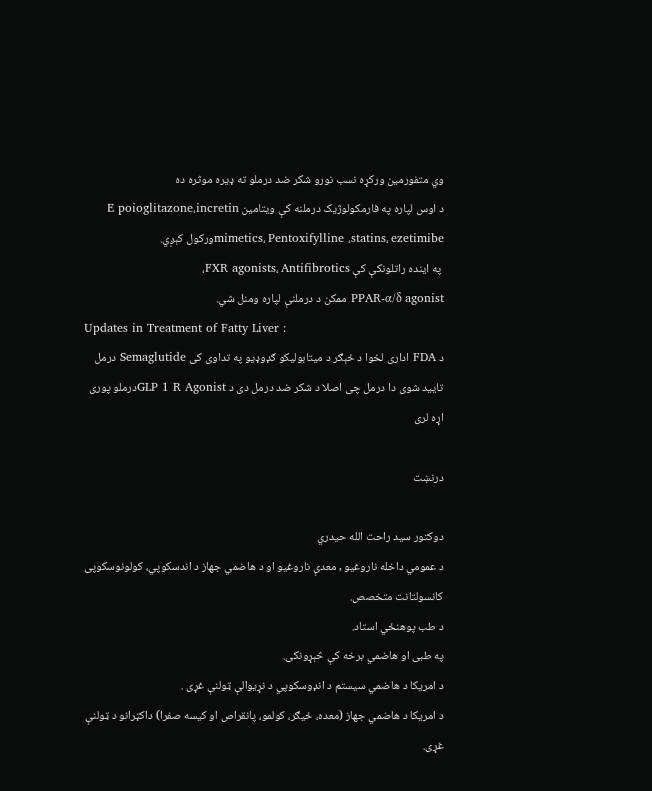وي متفورمین ورکړه نسب نورو شکر ضد درملو ته ډیره موثره ده
د اوس لپاره په فارمکولوژیک درملنه کې ویتامین E poioglitazone،incretin mimetics، Pentoxifylline ،statins، ezetimibeورکول کېږي.
 په اینده راتلونکې کې FXR agonists، Antifibrotics،
PPAR-α/δ agonist ممکن د درملنې لپاره ومنل شي.
Updates in Treatment of Fatty Liver :
د FDA اداری لخوا د ځېګر د میتابولیکو ګډوډیو په تداوی کی Semaglutide درمل تایید شوی دا درمل چی اصلا د شکر ضد درمل دی د GLP 1 R Agonistدرملو پوری اړه لری

درنښت

دوکتور سید راحت الله حیدري
د عمومي داخله ناروغیو , معدې ناروغیو او د هاضمي جهاز د اندسکوپي، کولونوسکوپی کانسولتانت متخصص.
د طب پوهنځي استاد.
په طبی او هاضمي برخه کې څېړونکی.
د امريکا د هاضمي سیستم د انډوسکوپي د نړیوالې ټولنې غړی .
د امریکا د هاضمي جهاز (معده، ځيګر، کولمو، پانقراص او کیسه صفرا) داکټرانو د ټولنې غړی.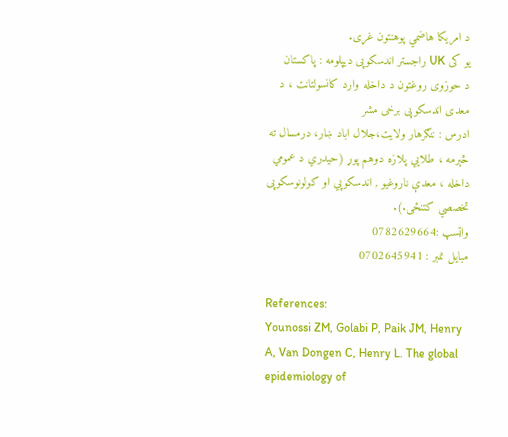د امریکا هاضمي پوهنتون غړی.
یو کی UK راجستر اندسکوپی دیپلومه : پاکستان
د حوزوی روغتون د داخله وارد کانسولتانت ، د معدی اندسکوپی برخی مشر
ادرس : ننګرهار ولایت،جلال اباد ښار، درمسال ته څېرمه ، طلایي پلازه دوهم پوړ (حیدري د عمومي داخله ، معدې ناروغیو , اندسکوپي او کولونوسکوپی تخصصي کتنځی.).
واټسپ :0782629664
مبایل نمبر : 0702645941

References:
Younossi ZM, Golabi P, Paik JM, Henry A, Van Dongen C, Henry L. The global epidemiology of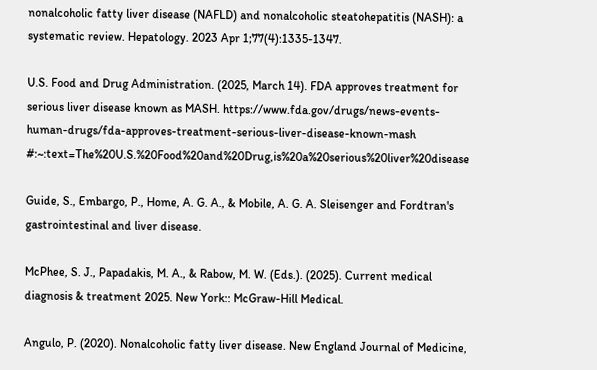nonalcoholic fatty liver disease (NAFLD) and nonalcoholic steatohepatitis (NASH): a systematic review. Hepatology. 2023 Apr 1;77(4):1335-1347.

U.S. Food and Drug Administration. (2025, March 14). FDA approves treatment for serious liver disease known as MASH. https://www.fda.gov/drugs/news-events-human-drugs/fda-approves-treatment-serious-liver-disease-known-mash #:~:text=The%20U.S.%20Food%20and%20Drug,is%20a%20serious%20liver%20disease

Guide, S., Embargo, P., Home, A. G. A., & Mobile, A. G. A. Sleisenger and Fordtran's gastrointestinal and liver disease.

McPhee, S. J., Papadakis, M. A., & Rabow, M. W. (Eds.). (2025). Current medical diagnosis & treatment 2025. New York:: McGraw-Hill Medical.

Angulo, P. (2020). Nonalcoholic fatty liver disease. New England Journal of Medicine,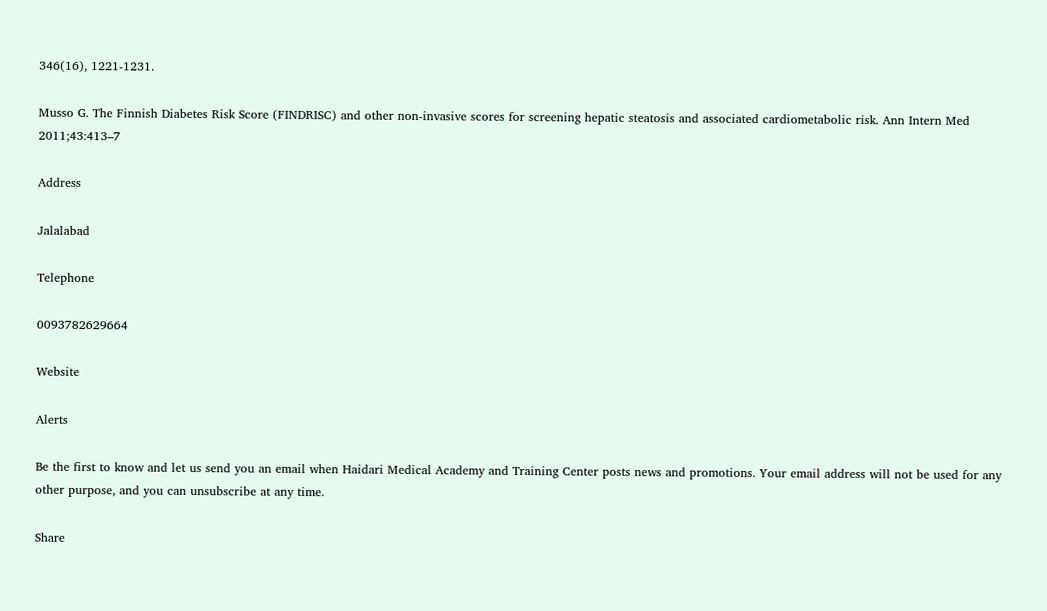346(16), 1221-1231.

Musso G. The Finnish Diabetes Risk Score (FINDRISC) and other non-invasive scores for screening hepatic steatosis and associated cardiometabolic risk. Ann Intern Med 2011;43:413–7

Address

Jalalabad

Telephone

0093782629664

Website

Alerts

Be the first to know and let us send you an email when Haidari Medical Academy and Training Center posts news and promotions. Your email address will not be used for any other purpose, and you can unsubscribe at any time.

Share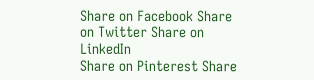Share on Facebook Share on Twitter Share on LinkedIn
Share on Pinterest Share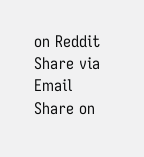on Reddit Share via Email
Share on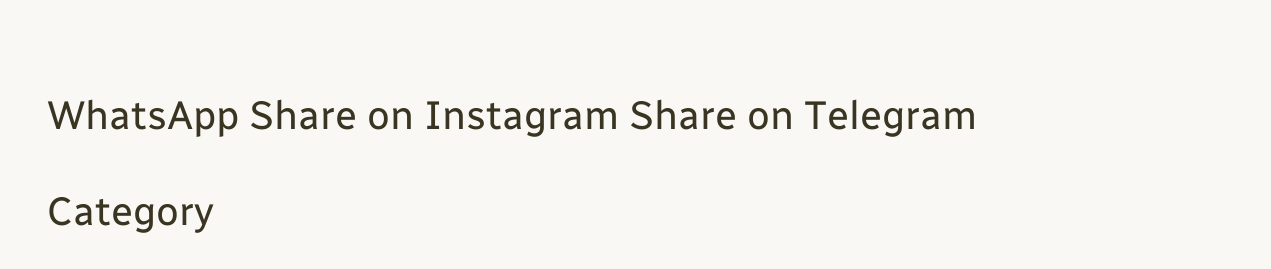WhatsApp Share on Instagram Share on Telegram

Category